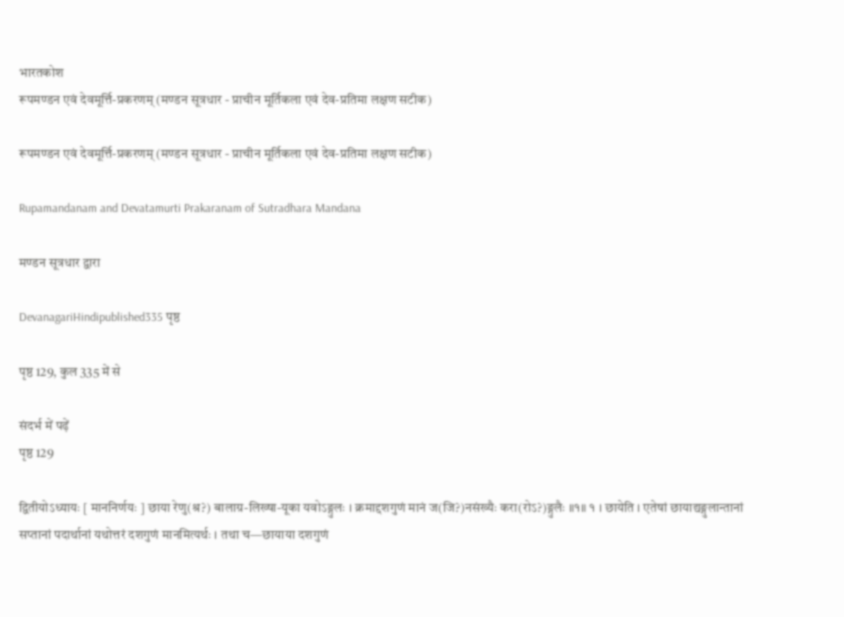भारतकोश
रूपमण्डन एवं देवमूर्त्ति-प्रकरणम् (मण्डन सूत्रधार - प्राचीन मूर्तिकला एवं देव-प्रतिमा लक्षण सटीक)

रूपमण्डन एवं देवमूर्त्ति-प्रकरणम् (मण्डन सूत्रधार - प्राचीन मूर्तिकला एवं देव-प्रतिमा लक्षण सटीक)

Rupamandanam and Devatamurti Prakaranam of Sutradhara Mandana

मण्डन सूत्रधार द्वारा

DevanagariHindipublished335 पृष्ठ

पृष्ठ 129, कुल 335 में से

संदर्भ में पढ़ें
पृष्ठ 129

द्वितीयोऽध्यायः [ माननिर्णयः ] छाया रेणु(श्र?) बालाग्र-लिख्षा-यूका यवोऽङ्गुलः । क्रमाद्दशगुणं मानं ज(जि?)नसंख्यैः करा(रोऽ?)ङ्गुलैः ॥१॥ १ । छायेति । एतेषां छायाद्यङ्गुलान्तानां सप्तानां पदार्थानां यथोत्तरं दशगुणं मानमित्यर्थः । तथा च—छायाया दशगुणं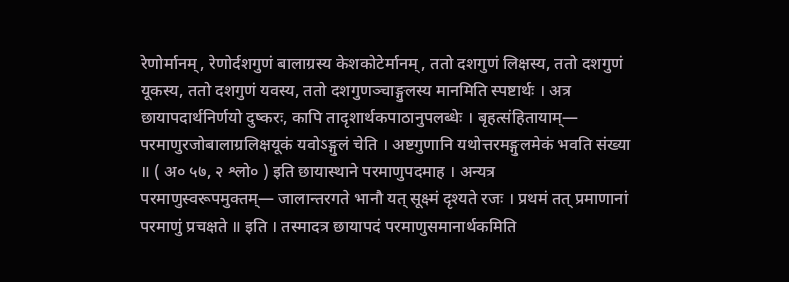रेणोर्मानम्, रेणोर्दशगुणं बालाग्रस्य केशकोटेर्मानम्, ततो दशगुणं लिक्षस्य, ततो दशगुणं यूकस्य, ततो दशगुणं यवस्य, ततो दशगुणञ्चाङ्गुलस्य मानमिति स्पष्टार्थः । अत्र छायापदार्थनिर्णयो दुष्करः, कापि तादृशार्थकपाठानुपलब्धेः । बृहत्संहितायाम्— परमाणुरजोबालाग्रलिक्षयूकं यवोऽङ्गुलं चेति । अष्टगुणानि यथोत्तरमङ्गुलमेकं भवति संख्या ॥ ( अ० ५७, २ श्लो० ) इति छायास्थाने परमाणुपदमाह । अन्यत्र परमाणुस्वरूपमुक्तम्— जालान्तरगते भानौ यत् सूक्ष्मं दृश्यते रजः । प्रथमं तत् प्रमाणानां परमाणुं प्रचक्षते ॥ इति । तस्मादत्र छायापदं परमाणुसमानार्थकमिति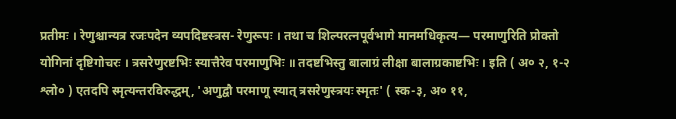प्रतीमः । रेणुश्चान्यत्र रजःपदेन व्यपदिष्टस्त्रस- रेणुरूपः । तथा च शिल्परत्नपूर्वभागे मानमधिकृत्य— परमाणुरिति प्रोक्तो योगिनां दृष्टिगोचरः । त्रसरेणुरष्टभिः स्यात्तैरेव परमाणुभिः ॥ तदष्टभिस्तु बालाग्रं लीक्षा बालाग्रकाष्टभिः । इति ( अ० २, १-२ श्लो० ) एतदपि स्मृत्यन्तरविरुद्धम्, 'अणुद्वौ परमाणू स्यात् त्रसरेणुस्त्रयः स्मृतः' ( स्क-३, अ० ११,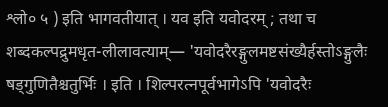श्लो० ५ ) इति भागवतीयात् । यव इति यवोदरम् ; तथा च शब्दकल्पद्रुमधृत-लीलावत्याम्— 'यवोदरैरङ्गुलमष्टसंख्यैर्हस्तोऽङ्गुलैः षड्गुणितैश्चतुर्भिः । इति । शिल्परत्नपूर्वभागेऽपि 'यवोदरैः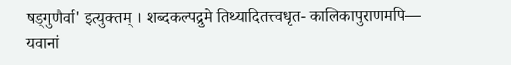षड्गुणैर्वा' इत्युक्तम् । शब्दकल्पद्रुमे तिथ्यादितत्त्वधृत- कालिकापुराणमपि— यवानां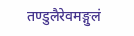तण्डुलैरेवमङ्गुलं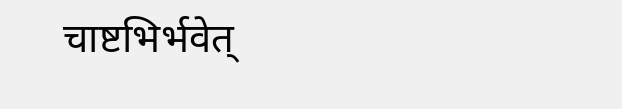चाष्टभिर्भवेत्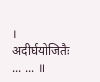। अदीर्घयोजितैः ... ... ॥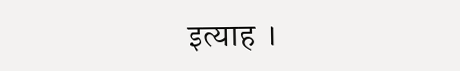इत्याह ।